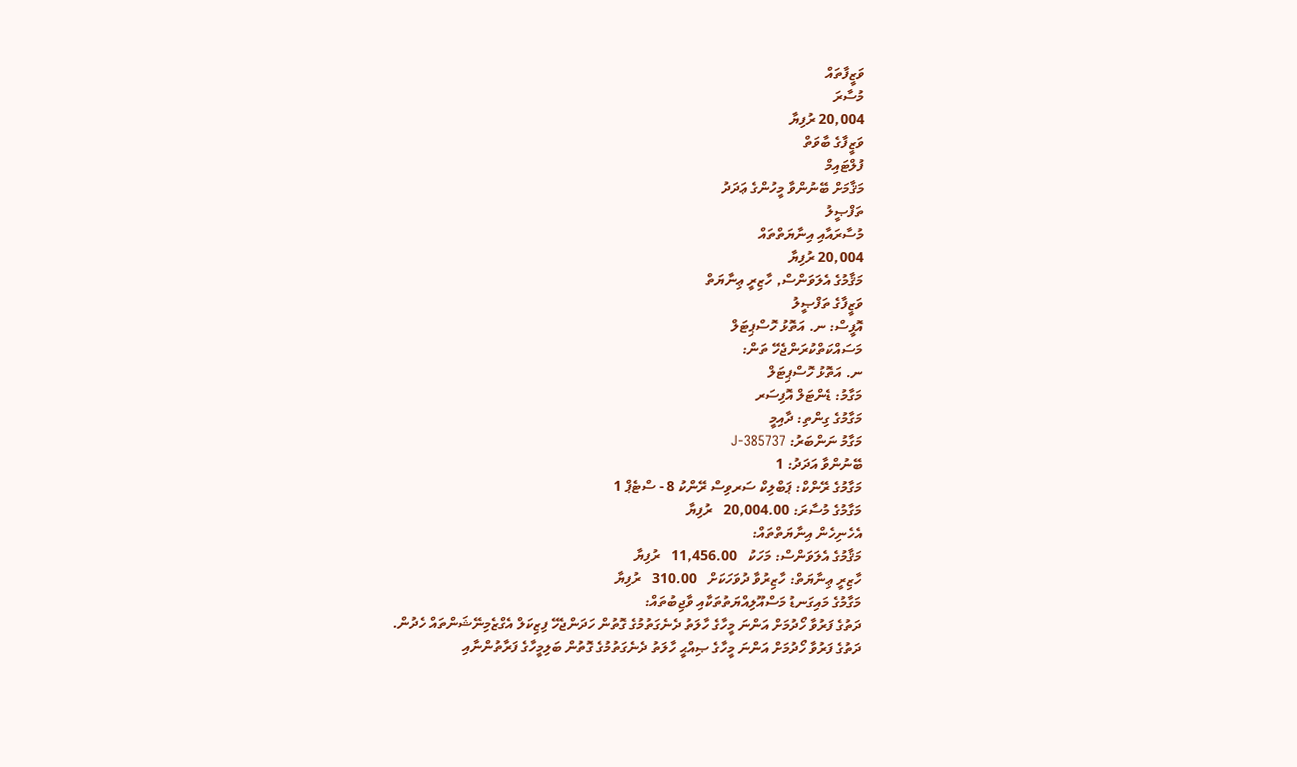ވަޒީފާތައް
މުސާރަ
20,004 ރުފިޔާ
ވަޒީފާގެ ބާވަތް
ފުލްޓައިމް
މަޤާމަށް ބޭނުންވާ މީހުންގެ ޢަދަދު
ތަފްޞީލު
މުސާރައާއި އިނާޔަތްތައް
20,004 ރުފިޔާ
މަޤާމުގެ އެލަވަންސް, ހާޒިރީ ޢިނާޔަތް
ވަޒީފާގެ ތަފްޞީލު
އޮފީސް: ނ. އަތޮޅު ހޮސްޕިޓަލް
މަސައްކަތްކުރަންޖެހޭ ތަން:
ނ. އަތޮޅު ހޮސްޕިޓަލް
މަގާމު: ޑެންޓަލް އޮފިސަރ
މަގާމުގެ ގިންތި: ދާއިމީ
މަގާމު ނަންބަރު: J-385737
ބޭނުންވާ އަދަދު: 1
މަގާމުގެ ރޭންކް: ޕަބްލިކް ސަރވިސް ރޭންކު 8 - ސްޓެޕް 1
މަގާމުގެ މުސާރަ: 20,004.00   ރުފިޔާ
އެހެނިހެން އިނާޔަތްތައް:
މަޤާމުގެ އެލަވަންސް: މަހަކު   11,456.00   ރުފިޔާ
ހާޒިރީ ޢިނާޔަތް: ހާޒިރުވާ ދުވަހަކަށް   310.00   ރުފިޔާ
މަގާމުގެ މައިގަނޑު މަސްއޫލިއްޔަތުތަކާއި ވާޖިބުތައް:
ދަތުގެ ފަރުވާ ހޯދުމަށް އަންނަ މީހާގެ ހާލަތު ދެނެގަތުމުގެ ގޮތުން ހަދަންޖެހޭ ފިޒިކަލް އެގްޒެމިނޭޝަންތައް ހެދުން.
ދަތުގެ ފަރުވާ ހޯދުމަށް އަންނަ މީހާގެ ޞިއްޙީ ހާލަތު ދެނެގަތުމުގެ ގޮތުން ބަލިމީހާގެ ފަރާތުންނާއި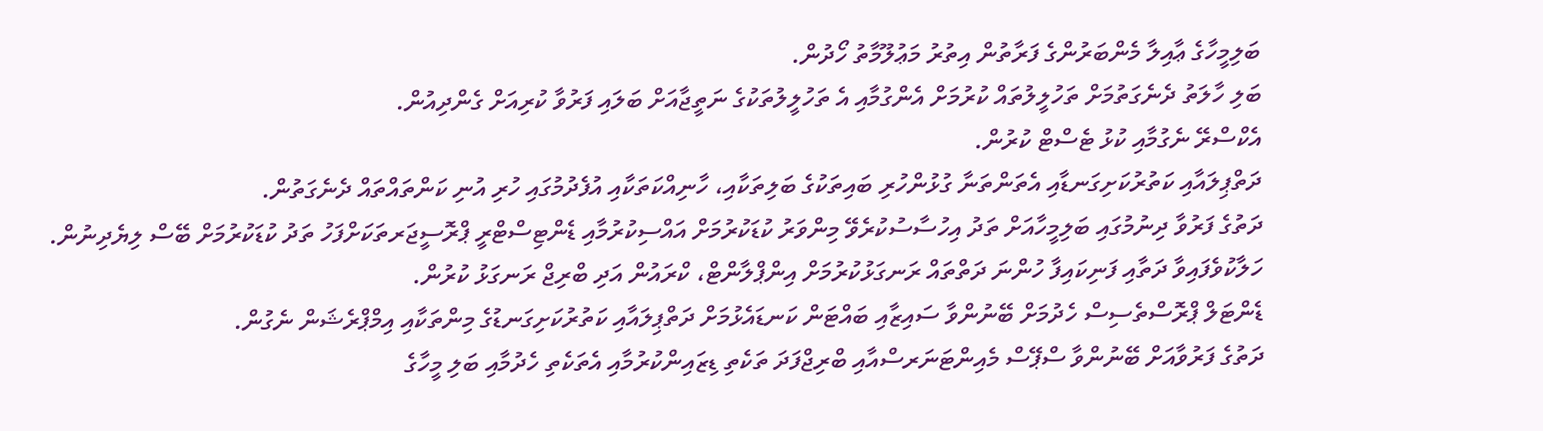ބަލިމީހާގެ ޢާއިލާ މެންބަރުންގެ ފަރާތުން އިތުރު މަޢުލޫމާތު ހޯދުން.
ބަލި ހާލަތު ދެނެގަތުމަށް ތަހުލީލުތައް ކުރުމަށް އެންގުމާއި އެ ތަހުލީލުތަކުގެ ނަތީޖާއަށް ބަލައި ފަރުވާ ކުރިއަށް ގެންދިއުން.
އެކްސްރޭ ނެގުމާއި ކުޅު ޓެސްޓް ކުރުން.
ދަތްޕިލައާއި ކަތުރުކަށިގަނޑާއި އެތަންތަނާ ގުޅުންހުރި ބައިތަކުގެ ބަލިތަކާއި، ހާނިއްކަތަކާއި އުފެދުމުގައި ހުރި އުނި ކަންތައްތައް ދެނެގަތުން.
ދަތުގެ ފަރުވާ ދިނުމުގައި ބަލިމީހާއަށް ތަދު އިހުސާސުކުރެވޭ މިންވަރު ކުޑަކުރުމަށް އައްސިކުރުމާއި ޑެންޓިސްޓްރީ ޕްރޮސީޖަރތަކަށްފަހު ތަދު ކުޑަކުރުމަށް ބޭސް ލިޔެދިނުން.
ހަލާކުވެފައިވާ ދަތާއި ފަނިކައިފާ ހުންނަ ދަތްތައް ރަނގަޅުކުރުމަށް އިންޕްލާންޓް، ކްރައުން އަދި ބްރިޖް ރަނގަޅު ކުރުން.
ޑެންޓަލް ޕްރޮސްތެސިސް ހެދުމަށް ބޭނުންވާ ސައިޒާއި ބައްޓަން ކަނޑައެޅުމަށް ދަތްޕިލައާއި ކަތުރުކަށިގަނޑުގެ މިންތަކާއި އިމްޕްރެޝަން ނެގުން.
ދަތުގެ ފަރުވާއަށް ބޭނުންވާ ސްޕޭސް މެއިންޓަނަރސްއާއި ބްރިޖްފަދަ ތަކެތި ޑިޒައިންކުރުމާއި އެތަކެތި ހެދުމާއި ބަލި މީހާގެ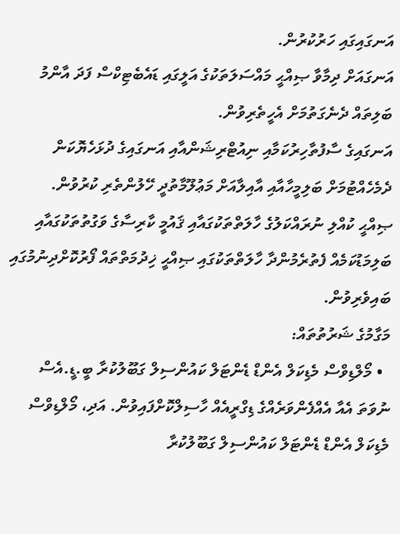އަނގައިގައި ހަރުކުރުން.
އަނގައަށް ދިމާވާ ޞިއްޙީ މައްސަލަތަކުގެ އަލީގައި ޑައެބެޓިކްސް ފަދަ އާންމު ބަލިތައް ދެނެގަތުމަށް އެހީތެރިވުން.
އަނގައިގެ ސާފުތާހިރުކަމާއި ނިއުޓްރިޝަންއާއި އަނގައިގެ ދުޅަހެޔޮކަން ދެމެހެއްޓުމަށް ބަލިމީހާއާއި އާއިލާއަށް މަޢުލޫމާތުދީ ހޭލުންތެރި ކުރުވުން.
ޞިއްޙީ ކުއްލި ނުރައްކަލުގެ ހާލަތްތަކުގައާއި ޤައުމީ ކާރިސާގެ ވަގުތުތަކުގައާއި ބަލިމަޑުކަމެއް ފެތުރެމުންދާ ހާލަތްތަކުގައި ޞިއްޙީ ޚިދުމަތްތައް ފޯރުކޮށްދިނުމުގައި ބައިވެރިވުން.
މަގާމުގެ ޝަރުތުތައް:
  • މޯލްޑިވްސް މެޑިކަލް އެންޑް ޑެންޓަލް ކައުންސިލް ގަބޫލުކުރާ ބީ.ޑީ.އެސް ނުވަތަ އެއާ އެއްފެންވަރެއްގެ ޑިގްރީއެއް ހާސިލްކޮށްފައިވުން. އަދި، މޯލްޑިވްސް މެޑިކަލް އެންޑް ޑެންޓަލް ކައުންސިލް ގަބޫލުކުރާ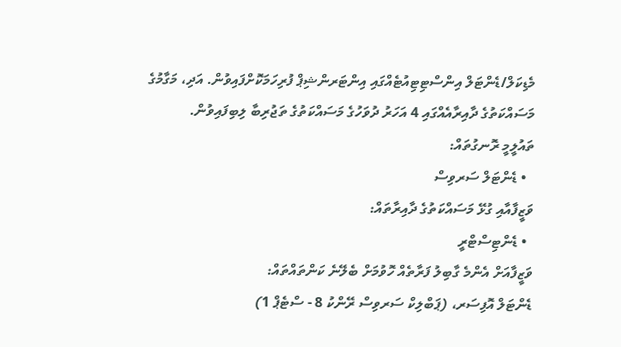މެޑިކަލް/ޑެންޓަލް އިންސްޓިޓިއުޓެއްގައި އިންޓަރންޝިޕް ފުރިހަމަކޮށްފައިވުން. އަދި، މަގާމުގެ މަސައްކަތުގެ ދާއިރާއެއްގައި 4 އަހަރު ދުވަހުގެ މަސައްކަތުގެ ތަޖުރިބާ ލިބިފައިވުން.
ތައުލީމީ ރޮނގުތައް:
  • ޑެންޓަލް ސަރވިސް
ވަޒީފާއާއި ގުޅޭ މަސައްކަތުގެ ދާއިރާތައް:
  • ޑެންޓިސްޓްރީ
ވަޒީފާއަށް އެންމެ ގާބިލު ފަރާތެއް ހޮވުމަށް ބެލޭނެ ކަންތައްތައް:
ޑެންޓަލް އޮފިސަރ، (ޕަބްލިކް ސަރވިސް ރޭންކު 8 - ސްޓެޕް 1)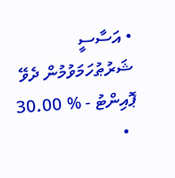• އަސާސީ ޝަރުޠުހަމަވުމުން ދެވޭ ޕޮއިންޓު - % 30.00
  •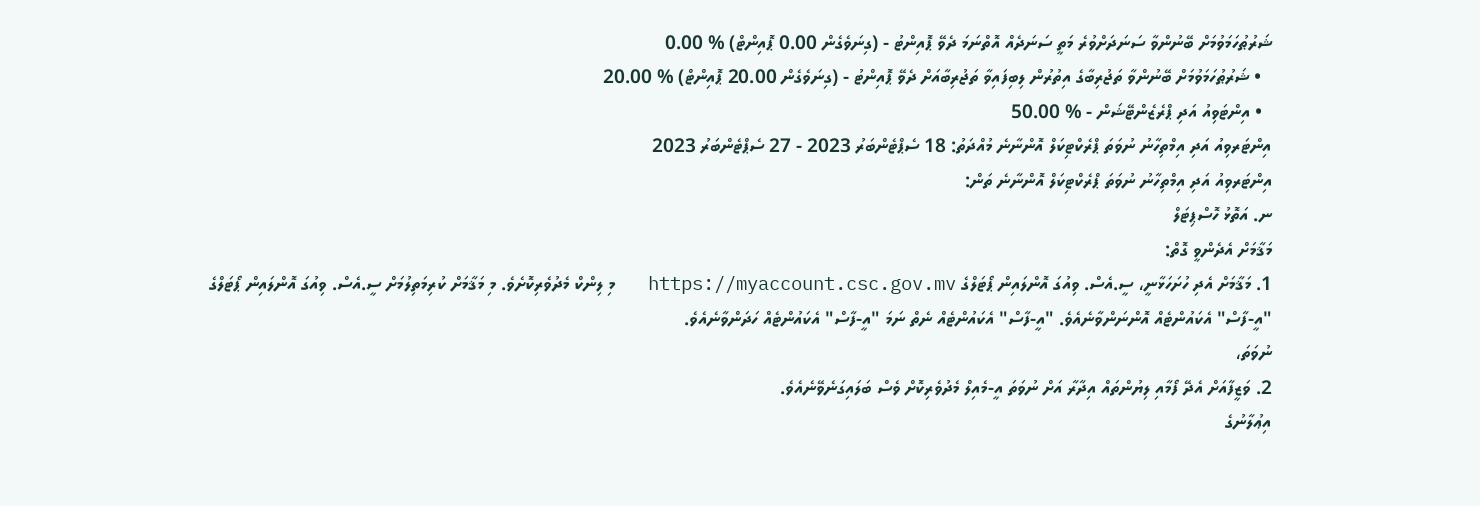ޝަރުޠުހަމަވުމަށް ބޭނުންވާ ސަނަދަށްވުރެ މަތީ ސަނަދެއް އޮތްނަމަ ދެވޭ ޕޮއިންޓު - (ގިނަވެގެން 0.00 ޕޮއިންޓް) % 0.00
  • ޝަރުޠުހަމަވުމަށް ބޭނުންވާ ތަޖުރިބާގެ އިތުރުން ލިބިފައިވާ ތަޖުރިބާއަށް ދެވޭ ޕޮއިންޓު - (ގިނަވެގެން 20.00 ޕޮއިންޓް) % 20.00
  • އިންޓަވިއު އަދި ޕްރެޒެންޓޭޝަން - % 50.00
އިންޓަރވިއު އަދި އިމްތިހާނު ނުވަތަ ޕްރެކްޓިކަލް އޮންނާނެ މުއްދަތު: 18 ސެޕްޓެންބަރު 2023 - 27 ސެޕްޓެންބަރު 2023
އިންޓަރވިއު އަދި އިމްތިހާނު ނުވަތަ ޕްރެކްޓިކަލް އޮންނާނެ ތަން:
ނ. އަތޮޅު ހޮސްޕިޓަލް
މަޤާމަށް އެދެންވީ ގޮތް:
1. މަޤާމަށް އެދި ހުށަހަޅާނީ، ސީ.އެސް. ވިއުގަ އޮންލައިން ޕޯޓަލްގެ https://myaccount.csc.gov.mv   މި ލިންކް މެދުވެރިކޮށެވެ. މި މަޤާމަށް ކުރިމަތިލުމަށް ސީ.އެސް. ވިއުގަ އޮންލައިން ޕޯޓަލްގެ "އީ-ފާސް" އެކައުންޓެއް އޮންނަންވާނެއެވެ. "އީ-ފާސް" އެކައުންޓެއް ނެތް ނަމަ "އީ-ފާސް" އެކައުންޓެއް ހަދަންވާނެއެވެ.
ނުވަތަ،
2. ވަޒީފާއަށް އެދޭ ފޯމާއި ލިޔުންތައް އިދާރާ އަށް ނުވަތަ އީ-މެއިލް މެދުވެރިކޮށް ވެސް ބަލައިގަނެވޭނެއެވެ.
އިޢުލާނުގެ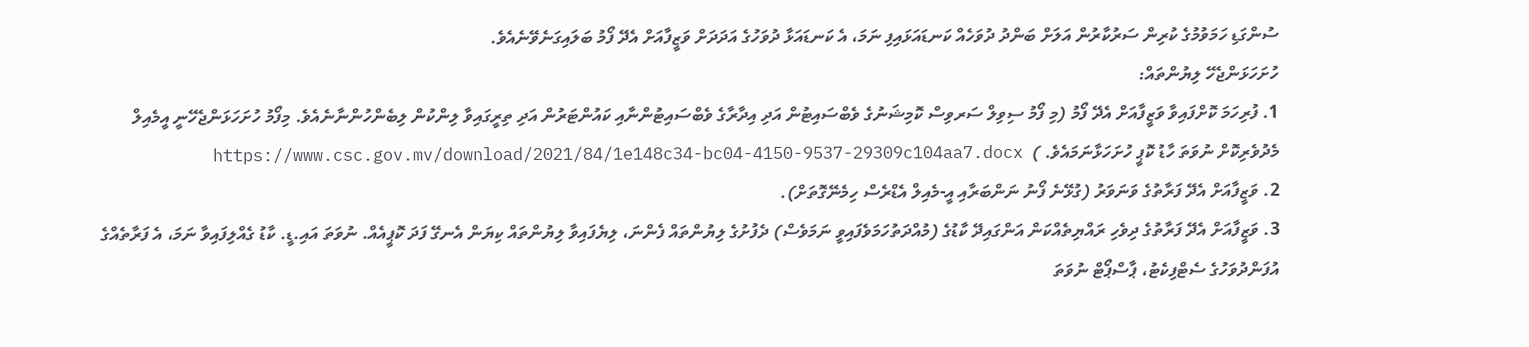ސުންގަޑި ހަމަވުމުގެ ކުރިން ސަރުކާރުން އަލަށް ބަންދު ދުވަހެއް ކަނޑައަޅައިފި ނަމަ، އެ ކަނޑައަޅާ ދުވަހުގެ އަދަދަށް ވަޒީފާއަށް އެދޭ ފޯމު ބަލައިގަނެވޭނެއެވެ.
ހުށަހަޅަންޖެހޭ ލިޔުންތައް:
1. ފުރިހަމަ ކޮށްފައިވާ ވަޒީފާއަށް އެދޭ ފޯމު (މި ފޯމު ސިވިލް ސަރވިސް ކޮމިޝަނުގެ ވެބްސައިޓުން އަދި އިދާރާގެ ވެބްސައިޓުންނާއި ކައުންޓަރުން އަދި ތިރީގައިވާ ލިންކުން ލިބެންހުންނާނެއެވެ. މިފޯމު ހުށަހަޅަންޖެހޭނީ އީމެއިލް މެދުވެރިކޮށް ނުވަތަ ހާޑު ކޮޕީ ހުށަހަޅާނަމައެވެ. )  https://www.csc.gov.mv/download/2021/84/1e148c34-bc04-4150-9537-29309c104aa7.docx
2. ވަޒީފާއަށް އެދޭ ފަރާތުގެ ވަނަވަރު (ގުޅޭނެ ފޯނު ނަންބަރާއި އީ-މެއިލް އެޑްރެސް ހިމެނޭގޮތަށް).
3. ވަޒީފާއަށް އެދޭ ފަރާތުގެ ދިވެހި ރައްޔިތެއްކަން އަންގައިދޭ ކާޑުގެ (މުއްދަތުހަމަވެފައިވީ ނަމަވެސް) ދެފުށުގެ ލިޔުންތައް ފެންނަ، ލިޔެފައިވާ ލިޔުންތައް ކިޔަން އެނގޭ ފަދަ ކޮޕީއެއް. ނުވަތަ އައި.ޑީ. ކާޑު ގެއްލިފައިވާ ނަމަ، އެ ފަރާތެއްގެ އުފަންދުވަހުގެ ސެޓްފިކެޓު، ޕާސްޕޯޓް ނުވަތަ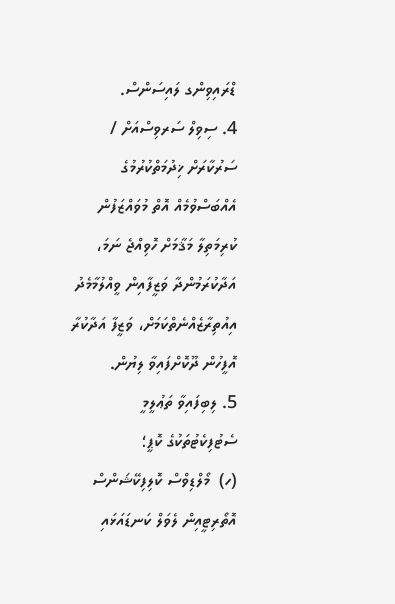ޑްރައިވިންގ ލައިސަންސް.
4. ސިވިލް ސަރވިސްއަށް / ސަރުކާރަށް ޚިދުމަތްކުރުމުގެ އެއްބަސްވުމެއް އޮތް މުވައްޒަފުން ކުރިމަތިލާ މަޤާމަށް ހޮވިއްޖެ ނަމަ، އަދާކުރަމުންދާ ވަޒީފާއިން ވީއްލުމާމެދު އިއުތިރާޒެއްނެތްކަމަށް، ވަޒީފާ އަދާކުރާ އޮފީހުން ދޫކޮށްފައިވާ ލިޔުން.
5. ލިބިފައިވާ ތަޢުލީމީ ސެޓުފިކެޓުތަކުގެ ކޮޕީ؛
(ހ)  މޯލްޑިވްސް ކޮލިފިކޭޝަންސް އޮތޯރިޓީއިން ލެވަލް ކަނޑައަޅައި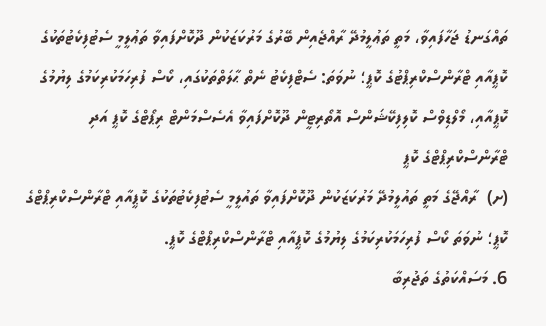ތައްގަނޑު ޖަހާފައިވާ، މަތީ ތަޢުލީމުދޭ ރާއްޖެއިން ބޭރުގެ މަރުކަޒަކުން ދޫކޮށްފައިވާ ތަޢުލީމީ ސެޓުފިކެޓުތަކުގެ ކޮޕީއާއި ޓްރާންސްކްރިޕްޓުގެ ކޮޕީ؛ ނުވަތަ: ސެޓްފިކެޓު ނެތް ޙާލަތްތަކުގައި، ކޯސް ފުރިހަމަކުރިކަމުގެ ލިޔުމުގެ ކޮޕީއާއި، މޯލްޑިވްސް ކޮލިފިކޭޝަންސް އޮތޯރިޓީން ދޫކޮށްފައިވާ އެސެސްމަންޓް ރިޕޯޓްގެ ކޮޕީ އަދި ޓްރާންސްކްރިޕްޓްގެ ކޮޕީ
(ށ)  ރާއްޖޭގެ މަތީ ތައުލީމުދޭ މަރުކަޒަކުން ދޫކޮށްފައިވާ ތައުލީމީ ސެޓުފިކެޓުތަކުގެ ކޮޕީއާއި ޓްރާންސްކްރިޕްޓްގެ ކޮޕީ؛ ނުވަތަ ކޯސް ފުރިހަމަކުރިކަމުގެ ލިޔުމުގެ ކޮޕީއާއި ޓްރާންސްކްރިޕްޓްގެ ކޮޕީ.
6. މަސައްކަތުގެ ތަޖުރިބާ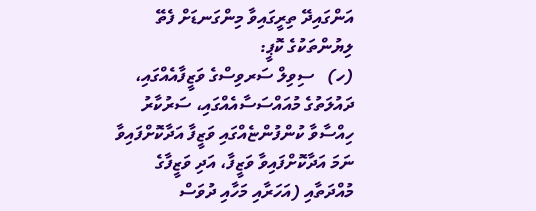އަންގައިދޭ ތިރީގައިވާ މިންގަނޑަށް ފެތޭ ލިޔުންތަކުގެ ކޮޕީ:
(ހ)   ސިވިލް ސަރވިސްގެ ވަޒީފާއެއްގައި، ދައުލަތުގެ މުއައްސަސާއެއްގައި، ސަރުކާރު ހިއްސާވާ ކުންފުންޏެއްގައި ވަޒީފާ އަދާކޮށްފައިވާ ނަމަ އަދާކޮށްފައިވާ ވަޒީފާ، އަދި ވަޒީފާގެ މުއްދަތާއި (އަހަރާއި މަހާއި ދުވަސް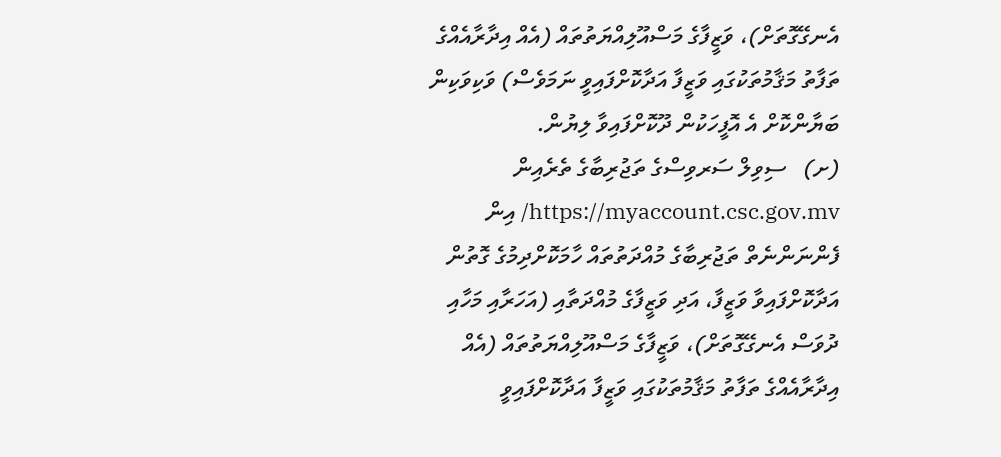އެނގޭގޮތަށް)، ވަޒީފާގެ މަސްއޫލިއްޔަތުތައް (އެއް އިދާރާއެއްގެ ތަފާތު މަޤާމުތަކުގައި ވަޒީފާ އަދާކޮށްފައިވީ ނަމަވެސް) ވަކިވަކިން ބަޔާންކޮށް އެ އޮފީހަކުން ދޫކޮށްފައިވާ ލިޔުން.
(ށ)   ސިވިލް ސަރވިސްގެ ތަޖުރިބާގެ ތެރެއިން https://myaccount.csc.gov.mv/ އިން ފެންނަންނެތް ތަޖުރިބާގެ މުއްދަތުތައް ހާމަކޮށްދިމުގެ ގޮތުން އަދާކޮށްފައިވާ ވަޒީފާ، އަދި ވަޒީފާގެ މުއްދަތާއި (އަހަރާއި މަހާއި ދުވަސް އެނގޭގޮތަށް)، ވަޒީފާގެ މަސްއޫލިއްޔަތުތައް (އެއް އިދާރާއެއްގެ ތަފާތު މަޤާމުތަކުގައި ވަޒީފާ އަދާކޮށްފައިވީ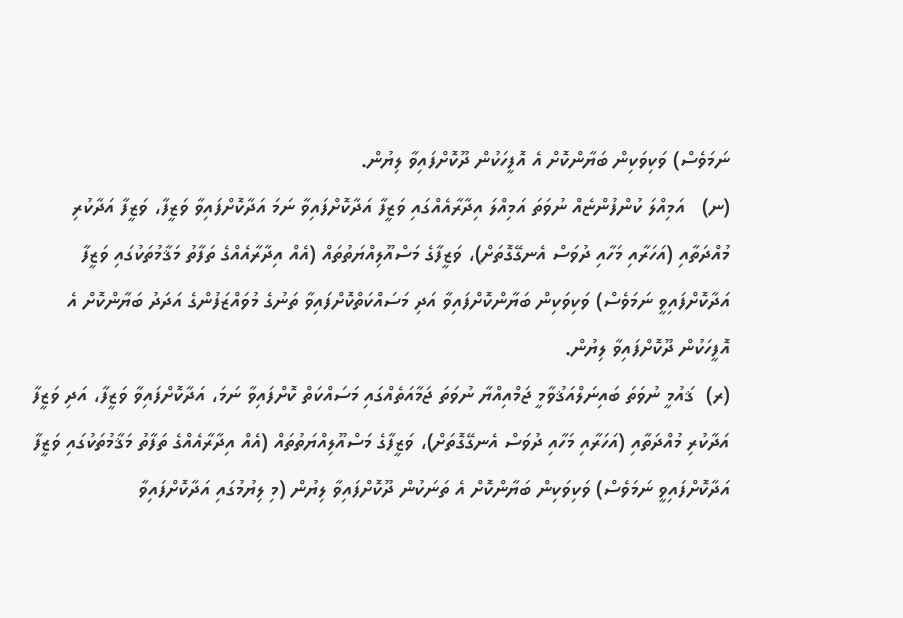ނަމަވެސް) ވަކިވަކިން ބަޔާންކޮށް އެ އޮފީހަކުން ދޫކޮށްފައިވާ ލިޔުން.
(ނ)   އަމިއްލަ ކުންފުންޏެއް ނުވަތަ އަމިއްލަ އިދާރާއެއްގައި ވަޒީފާ އަދާކޮށްފައިވާ ނަމަ އަދާކޮށްފައިވާ ވަޒީފާ، ވަޒީފާ އަދާކުރި މުއްދަތާއި (އަހަރާއި މަހާއި ދުވަސް އެނގޭގޮތަށް)، ވަޒީފާގެ މަސްއޫލިއްޔަތުތައް (އެއް އިދާރާއެއްގެ ތަފާތު މަޤާމުތަކުގައި ވަޒީފާ އަދާކޮށްފައިވީ ނަމަވެސް) ވަކިވަކިން ބަޔާންކޮށްފައިވާ އަދި މަސައްކަތްކޮށްފައިވާ ތަނުގެ މުވައްޒަފުންގެ އަދަދު ބަޔާންކޮށް އެ އޮފީހަކުން ދޫކޮށްފައިވާ ލިޔުން.
(ރ)  ޤައުމީ ނުވަތަ ބައިނަލްއަޤުވާމީ ޖަމްއިއްޔާ ނުވަތަ ޖަމާއަތެއްގައި މަސައްކަތް ކޮށްފައިވާ ނަމަ، އަދާކޮށްފައިވާ ވަޒީފާ، އަދި ވަޒީފާ އަދާކުރި މުއްދަތާއި (އަހަރާއި މަހާއި ދުވަސް އެނގޭގޮތަށް)، ވަޒީފާގެ މަސްއޫލިއްޔަތުތައް (އެއް އިދާރާއެއްގެ ތަފާތު މަޤާމުތަކުގައި ވަޒީފާ އަދާކޮށްފައިވީ ނަމަވެސް) ވަކިވަކިން ބަޔާންކޮށް އެ ތަނަކުން ދޫކޮށްފައިވާ ލިޔުން (މި ލިޔުމުގައި އަދާކޮށްފައިވާ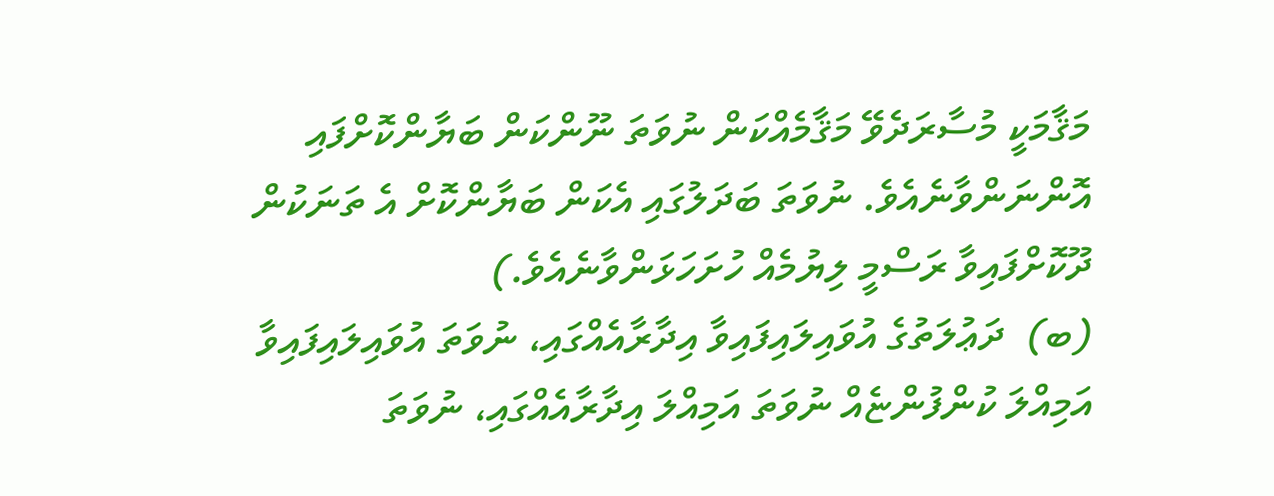މަޤާމަކީ މުސާރަދެވޭ މަޤާމެއްކަން ނުވަތަ ނޫންކަން ބަޔާންކޮށްފައި އޮންނަންވާނެއެވެ. ނުވަތަ ބަދަލުގައި އެކަން ބަޔާންކޮށް އެ ތަނަކުން ދޫކޮށްފައިވާ ރަސްމީ ލިޔުމެއް ހުށަހަޅަންވާނެއެވެ.)
(ބ)  ދަޢުލަތުގެ އުވައިލައިފައިވާ އިދާރާއެއްގައި، ނުވަތަ އުވައިލައިފައިވާ އަމިއްލަ ކުންފުންޏެއް ނުވަތަ އަމިއްލަ އިދާރާއެއްގައި، ނުވަތަ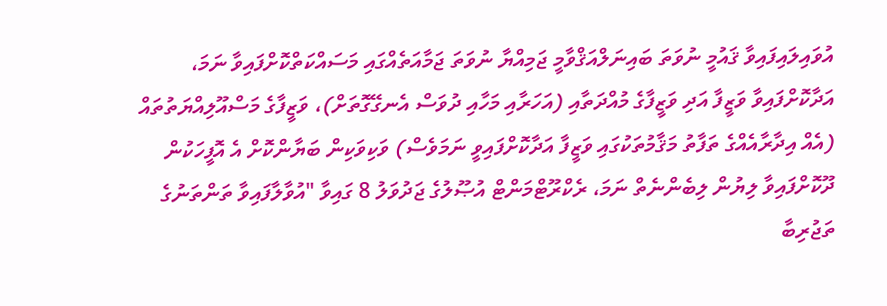އުވައިލައިފައިވާ ޤައުމީ ނުވަތަ ބައިނަލްއަޤްވާމީ ޖަމިއްޔާ ނުވަތަ ޖަމާއަތެއްގައި މަސައްކަތްކޮށްފައިވާ ނަމަ، އަދާކޮށްފައިވާ ވަޒީފާ އަދި ވަޒީފާގެ މުއްދަތާއި (އަހަރާއި މަހާއި ދުވަސް އެނގޭގޮތަށް)، ވަޒީފާގެ މަސްއޫލިއްޔަތުތައް (އެއް އިދާރާއެއްގެ ތަފާތު މަޤާމުތަކުގައި ވަޒީފާ އަދާކޮށްފައިވީ ނަމަވެސް) ވަކިވަކިން ބަޔާންކޮށް އެ އޮފީހަކުން ދޫކޮށްފައިވާ ލިޔުން ލިބެންނެތް ނަމަ، ރެކްރޫޓްމަންޓް އުޞޫލުގެ ޖަދުވަލު 8 ގައިވާ "އުވާލާފައިވާ ތަންތަނުގެ ތަޖުރިބާ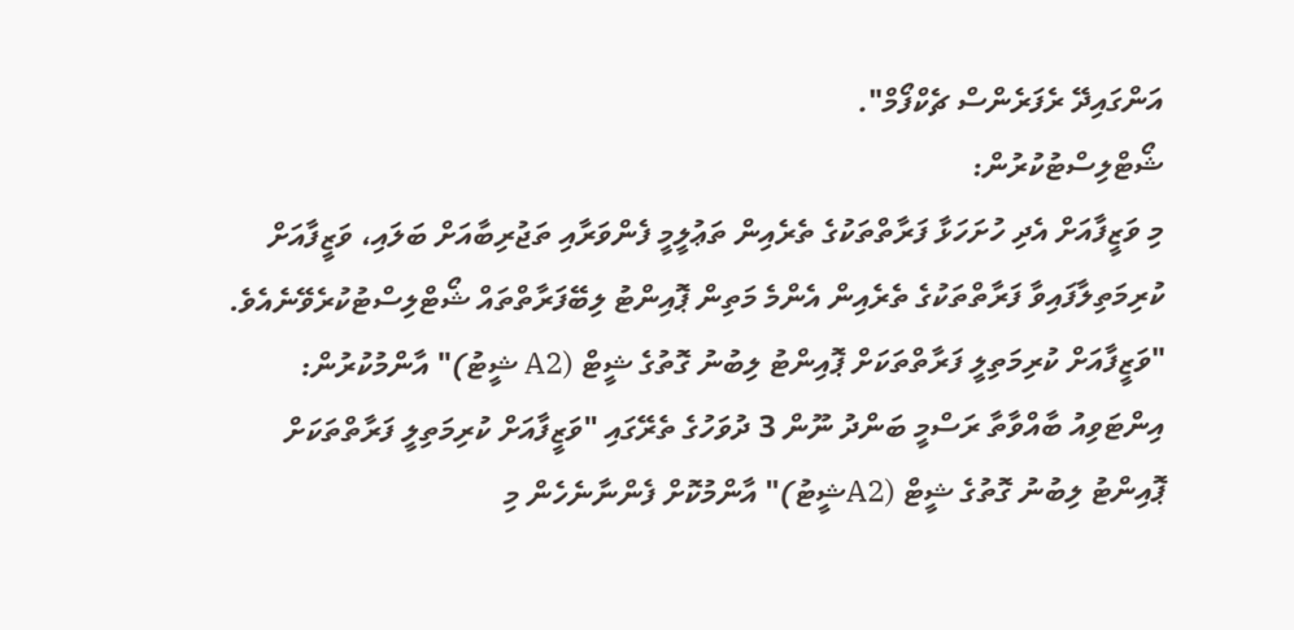އަންގައިދޭ ރެފަރެންސް ޗެކްފޯމް".
ޝޯޓްލިސްޓުކުރުން:
މި ވަޒީފާއަށް އެދި ހުށަހަޅާ ފަރާތްތަކުގެ ތެރެއިން ތަޢުލީމީ ފެންވަރާއި ތަޖުރިބާއަށް ބަލައި، ވަޒީފާއަށް ކުރިމަތިލާފައިވާ ފަރާތްތަކުގެ ތެރެއިން އެންމެ މަތިން ޕޮއިންޓު ލިބޭފަރާތްތައް ޝޯޓްލިސްޓުކުރެވޭނެއެވެ.
"ވަޒީފާއަށް ކުރިމަތިލީ ފަރާތްތަކަށް ޕޮއިންޓު ލިބުނު ގޮތުގެ ޝީޓް (A2 ޝީޓު)" އާންމުކުރުން:
އިންޓަވިއު ބާއްވާތާ ރަސްމީ ބަންދު ނޫން 3 ދުވަހުގެ ތެރޭގައި "ވަޒީފާއަށް ކުރިމަތިލީ ފަރާތްތަކަށް ޕޮއިންޓު ލިބުނު ގޮތުގެ ޝީޓް (A2ޝީޓު)" އާންމުކޮށް ފެންނާނެހެން މި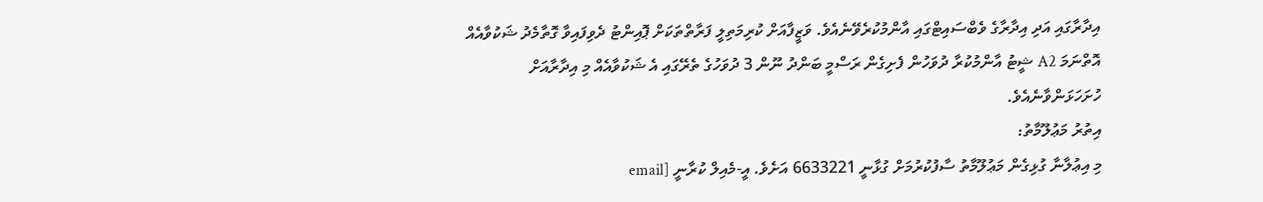އިދާރާގައި އަދި އިދާރާގެ ވެބްސައިޓްގައި އާންމުކުރެވޭނެއެވެ. ވަޒީފާއަށް ކުރިމަތިލީ ފަރާތްތަކަށް ޕޮއިންޓު ދެވިފައިވާ ގޮތާމެދު ޝަކުވާއެއް އޮތްނަމަ A2 ޝީޓު އާންމުކުރާ ދުވަހުން ފެށިގެން ރަސްމީ ބަންދު ނޫން 3 ދުވަހުގެ ތެރޭގައި އެ ޝަކުވާއެއް މި އިދާރާއަށް ހުށަހަޅަންވާނެއެވެ.
އިތުރު މަޢުލޫމާތު:
މި އިޢުލާނާ ގުޅިގެން މަޢުލޫމާތު ސާފުކުރުމަށް ގުޅާނީ 6633221 އަށެވެ. އީ-މެއިލް ކުރާނީ [email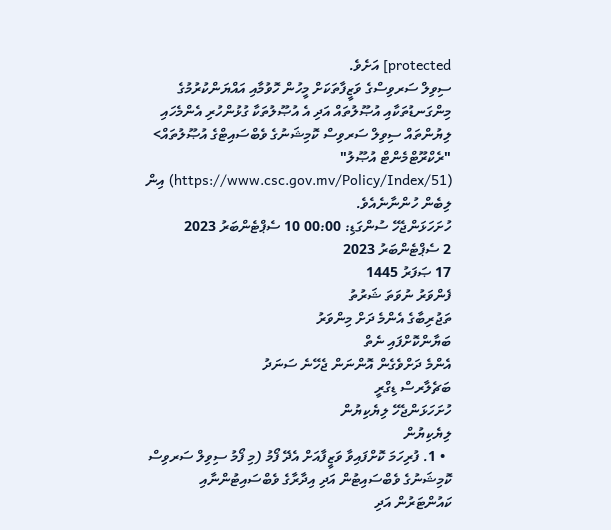protected] އަށެވެ.
ސިވިލް ސަރވިސްގެ ވަޒީފާތަކަށް މީހުން ހޮވުމާއި އައްޔަންކުރުމުގެ މިންގަނޑުތަކާއި އުޞޫލުތައް އަދި އެ އުޞޫލުތަކާ ގުޅުންހުރި އެންމެހައި ލިޔުންތައް ސިވިލް ސަރވިސް ކޮމިޝަނުގެ ވެބްސައިޓްގެ އުޞޫލުތައް> "ރެކްރޫޓްމެންޓް އުޞޫލު" (https://www.csc.gov.mv/Policy/Index/51) އިން ލިބެން ހުންނާނެއެވެ.
ހުށަހަޅަންޖެހޭ ސުންގަޑި: 00:00 10 ސެޕްޓެންބަރު 2023
2 ސެޕްޓެންބަރު 2023
17 ޞަފަރު 1445
ފެންވަރު ނުވަތަ ޝަރުތު
ތަޖުރިބާގެ އެންމެ ދަށް މިންވަރު
ބަޔާންކޮށްފައި ނެތް
އެންމެ ދަށްވެގެން އޮންނަން ޖެހޭނެ ސަނަދު
ބަޗެލާރސް ޑިގްރީ
ހުށަހަޅަންޖެހޭ ލިޔެކިޔުން
ލިޔެކިޔުން
  • 1. ފުރިހަމަ ކޮށްފައިވާ ވަޒީފާއަށް އެދޭ ފޯމު (މި ފޯމު ސިވިލް ސަރވިސް ކޮމިޝަނުގެ ވެބްސައިޓުން އަދި އިދާރާގެ ވެބްސައިޓުންނާއި ކައުންޓަރުން އަދި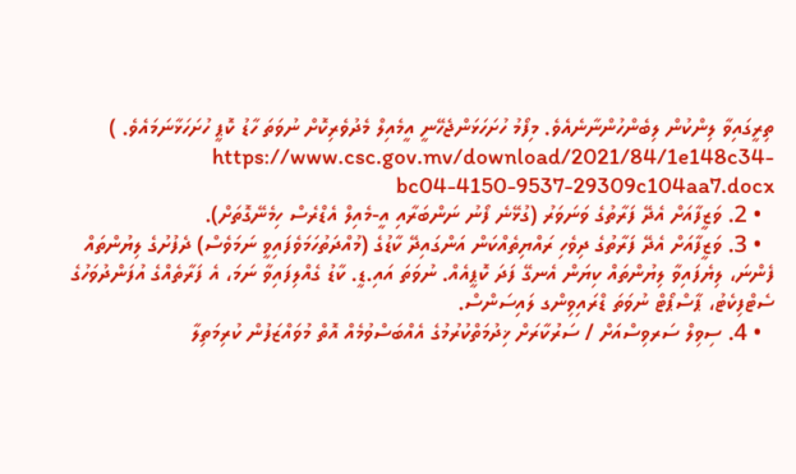ތިރީގައިވާ ލިންކުން ލިބެންހުންނާނެއެވެ. މިފޯމު ހުށަހަޅަންޖެހޭނީ އީމެއިލް މެދުވެރިކޮށް ނުވަތަ ހާޑު ކޮޕީ ހުށަހަޅާނަމައެވެ. )  https://www.csc.gov.mv/download/2021/84/1e148c34-bc04-4150-9537-29309c104aa7.docx
  • 2. ވަޒީފާއަށް އެދޭ ފަރާތުގެ ވަނަވަރު (ގުޅޭނެ ފޯނު ނަންބަރާއި އީ-މެއިލް އެޑްރެސް ހިމެނޭގޮތަށް).
  • 3. ވަޒީފާއަށް އެދޭ ފަރާތުގެ ދިވެހި ރައްޔިތެއްކަން އަންގައިދޭ ކާޑުގެ (މުއްދަތުހަމަވެފައިވީ ނަމަވެސް) ދެފުށުގެ ލިޔުންތައް ފެންނަ، ލިޔެފައިވާ ލިޔުންތައް ކިޔަން އެނގޭ ފަދަ ކޮޕީއެއް. ނުވަތަ އައި.ޑީ. ކާޑު ގެއްލިފައިވާ ނަމަ، އެ ފަރާތެއްގެ އުފަންދުވަހުގެ ސެޓްފިކެޓު، ޕާސްޕޯޓް ނުވަތަ ޑްރައިވިންގ ލައިސަންސް.
  • 4. ސިވިލް ސަރވިސްއަށް / ސަރުކާރަށް ޚިދުމަތްކުރުމުގެ އެއްބަސްވުމެއް އޮތް މުވައްޒަފުން ކުރިމަތިލާ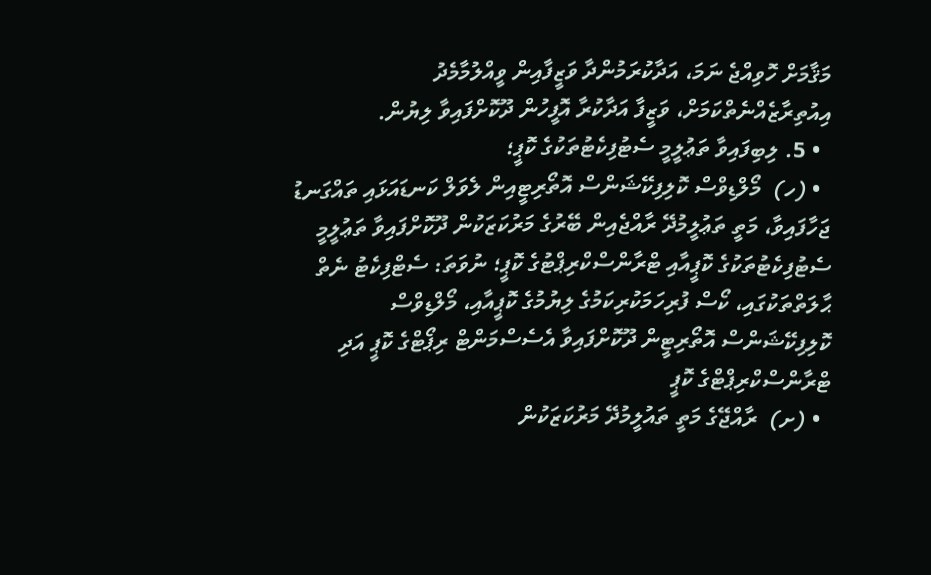މަޤާމަށް ހޮވިއްޖެ ނަމަ، އަދާކުރަމުންދާ ވަޒީފާއިން ވީއްލުމާމެދު އިއުތިރާޒެއްނެތްކަމަށް، ވަޒީފާ އަދާކުރާ އޮފީހުން ދޫކޮށްފައިވާ ލިޔުން.
  • 5. ލިބިފައިވާ ތަޢުލީމީ ސެޓުފިކެޓުތަކުގެ ކޮޕީ؛
  • (ހ)  މޯލްޑިވްސް ކޮލިފިކޭޝަންސް އޮތޯރިޓީއިން ލެވަލް ކަނޑައަޅައި ތައްގަނޑު ޖަހާފައިވާ، މަތީ ތަޢުލީމުދޭ ރާއްޖެއިން ބޭރުގެ މަރުކަޒަކުން ދޫކޮށްފައިވާ ތަޢުލީމީ ސެޓުފިކެޓުތަކުގެ ކޮޕީއާއި ޓްރާންސްކްރިޕްޓުގެ ކޮޕީ؛ ނުވަތަ: ސެޓްފިކެޓު ނެތް ޙާލަތްތަކުގައި، ކޯސް ފުރިހަމަކުރިކަމުގެ ލިޔުމުގެ ކޮޕީއާއި، މޯލްޑިވްސް ކޮލިފިކޭޝަންސް އޮތޯރިޓީން ދޫކޮށްފައިވާ އެސެސްމަންޓް ރިޕޯޓްގެ ކޮޕީ އަދި ޓްރާންސްކްރިޕްޓްގެ ކޮޕީ
  • (ށ)  ރާއްޖޭގެ މަތީ ތައުލީމުދޭ މަރުކަޒަކުން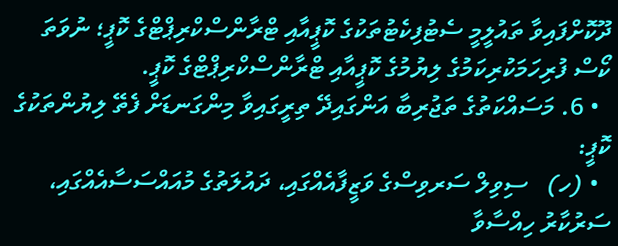ދޫކޮށްފައިވާ ތައުލީމީ ސެޓުފިކެޓުތަކުގެ ކޮޕީއާއި ޓްރާންސްކްރިޕްޓްގެ ކޮޕީ؛ ނުވަތަ ކޯސް ފުރިހަމަކުރިކަމުގެ ލިޔުމުގެ ކޮޕީއާއި ޓްރާންސްކްރިޕްޓްގެ ކޮޕީ.
  • 6. މަސައްކަތުގެ ތަޖުރިބާ އަންގައިދޭ ތިރީގައިވާ މިންގަނޑަށް ފެތޭ ލިޔުންތަކުގެ ކޮޕީ:
  • (ހ)   ސިވިލް ސަރވިސްގެ ވަޒީފާއެއްގައި، ދައުލަތުގެ މުއައްސަސާއެއްގައި، ސަރުކާރު ހިއްސާވާ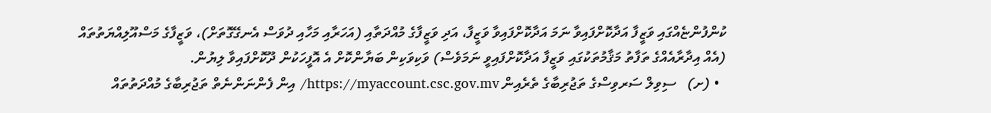ކުންފުންޏެއްގައި ވަޒީފާ އަދާކޮށްފައިވާ ނަމަ އަދާކޮށްފައިވާ ވަޒީފާ، އަދި ވަޒީފާގެ މުއްދަތާއި (އަހަރާއި މަހާއި ދުވަސް އެނގޭގޮތަށް)، ވަޒީފާގެ މަސްއޫލިއްޔަތުތައް (އެއް އިދާރާއެއްގެ ތަފާތު މަޤާމުތަކުގައި ވަޒީފާ އަދާކޮށްފައިވީ ނަމަވެސް) ވަކިވަކިން ބަޔާންކޮށް އެ އޮފީހަކުން ދޫކޮށްފައިވާ ލިޔުން.
  • (ށ)   ސިވިލް ސަރވިސްގެ ތަޖުރިބާގެ ތެރެއިން https://myaccount.csc.gov.mv/ އިން ފެންނަންނެތް ތަޖުރިބާގެ މުއްދަތުތައް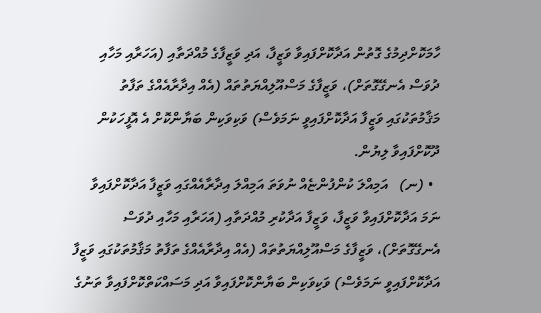ހާމަކޮށްދިމުގެ ގޮތުން އަދާކޮށްފައިވާ ވަޒީފާ، އަދި ވަޒީފާގެ މުއްދަތާއި (އަހަރާއި މަހާއި ދުވަސް އެނގޭގޮތަށް)، ވަޒީފާގެ މަސްއޫލިއްޔަތުތައް (އެއް އިދާރާއެއްގެ ތަފާތު މަޤާމުތަކުގައި ވަޒީފާ އަދާކޮށްފައިވީ ނަމަވެސް) ވަކިވަކިން ބަޔާންކޮށް އެ އޮފީހަކުން ދޫކޮށްފައިވާ ލިޔުން.
  • (ނ)   އަމިއްލަ ކުންފުންޏެއް ނުވަތަ އަމިއްލަ އިދާރާއެއްގައި ވަޒީފާ އަދާކޮށްފައިވާ ނަމަ އަދާކޮށްފައިވާ ވަޒީފާ، ވަޒީފާ އަދާކުރި މުއްދަތާއި (އަހަރާއި މަހާއި ދުވަސް އެނގޭގޮތަށް)، ވަޒީފާގެ މަސްއޫލިއްޔަތުތައް (އެއް އިދާރާއެއްގެ ތަފާތު މަޤާމުތަކުގައި ވަޒީފާ އަދާކޮށްފައިވީ ނަމަވެސް) ވަކިވަކިން ބަޔާންކޮށްފައިވާ އަދި މަސައްކަތްކޮށްފައިވާ ތަނުގެ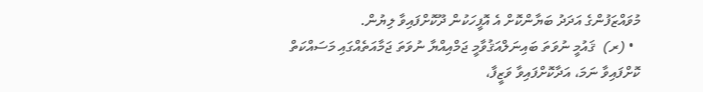މުވައްޒަފުންގެ އަދަދު ބަޔާންކޮށް އެ އޮފީހަކުން ދޫކޮށްފައިވާ ލިޔުން.
  • (ރ)  ޤައުމީ ނުވަތަ ބައިނަލްއަޤުވާމީ ޖަމްއިއްޔާ ނުވަތަ ޖަމާއަތެއްގައި މަސައްކަތް ކޮށްފައިވާ ނަމަ، އަދާކޮށްފައިވާ ވަޒީފާ،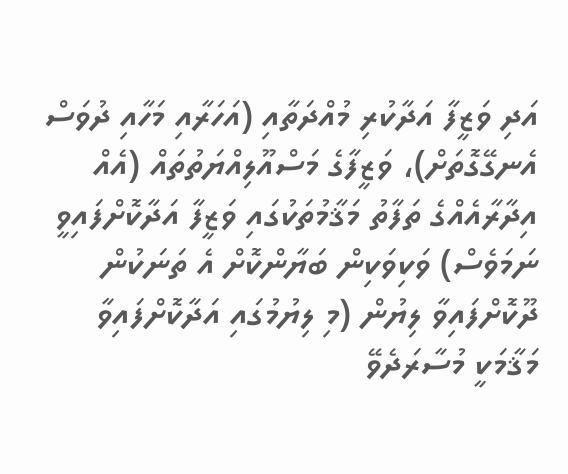އަދި ވަޒީފާ އަދާކުރި މުއްދަތާއި (އަހަރާއި މަހާއި ދުވަސް އެނގޭގޮތަށް)، ވަޒީފާގެ މަސްއޫލިއްޔަތުތައް (އެއް އިދާރާއެއްގެ ތަފާތު މަޤާމުތަކުގައި ވަޒީފާ އަދާކޮށްފައިވީ ނަމަވެސް) ވަކިވަކިން ބަޔާންކޮށް އެ ތަނަކުން ދޫކޮށްފައިވާ ލިޔުން (މި ލިޔުމުގައި އަދާކޮށްފައިވާ މަޤާމަކީ މުސާރަދެވޭ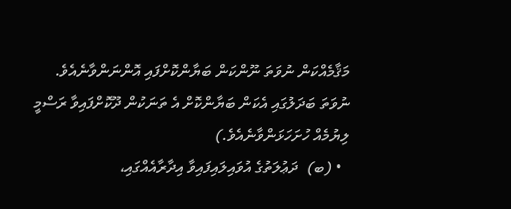މަޤާމެއްކަން ނުވަތަ ނޫންކަން ބަޔާންކޮށްފައި އޮންނަންވާނެއެވެ. ނުވަތަ ބަދަލުގައި އެކަން ބަޔާންކޮށް އެ ތަނަކުން ދޫކޮށްފައިވާ ރަސްމީ ލިޔުމެއް ހުށަހަޅަންވާނެއެވެ.)
  • (ބ)  ދަޢުލަތުގެ އުވައިލައިފައިވާ އިދާރާއެއްގައި،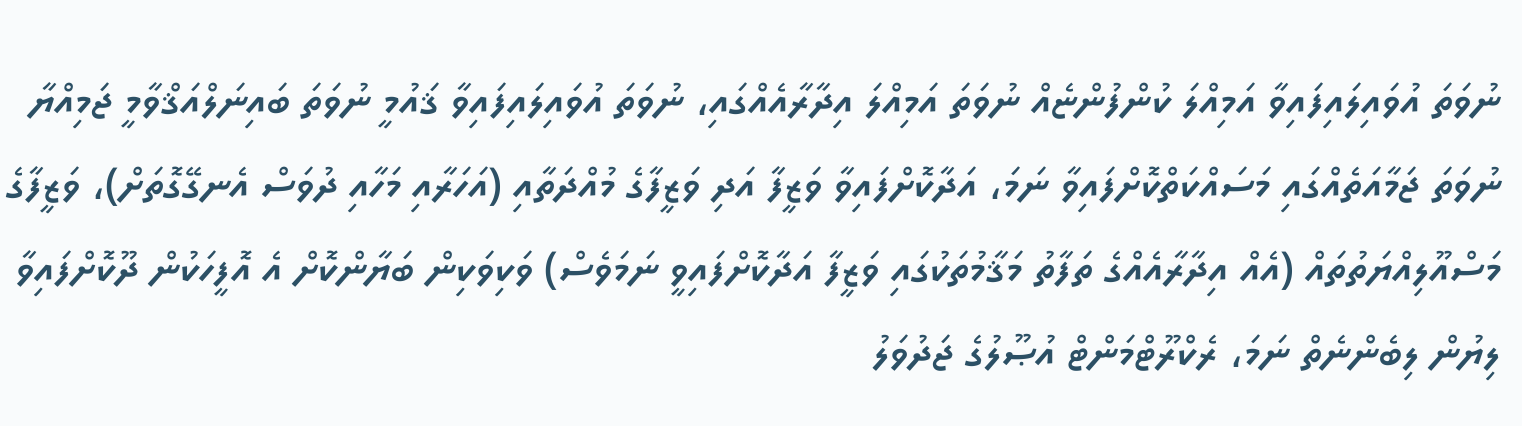ނުވަތަ އުވައިލައިފައިވާ އަމިއްލަ ކުންފުންޏެއް ނުވަތަ އަމިއްލަ އިދާރާއެއްގައި، ނުވަތަ އުވައިލައިފައިވާ ޤައުމީ ނުވަތަ ބައިނަލްއަޤްވާމީ ޖަމިއްޔާ ނުވަތަ ޖަމާއަތެއްގައި މަސައްކަތްކޮށްފައިވާ ނަމަ، އަދާކޮށްފައިވާ ވަޒީފާ އަދި ވަޒީފާގެ މުއްދަތާއި (އަހަރާއި މަހާއި ދުވަސް އެނގޭގޮތަށް)، ވަޒީފާގެ މަސްއޫލިއްޔަތުތައް (އެއް އިދާރާއެއްގެ ތަފާތު މަޤާމުތަކުގައި ވަޒީފާ އަދާކޮށްފައިވީ ނަމަވެސް) ވަކިވަކިން ބަޔާންކޮށް އެ އޮފީހަކުން ދޫކޮށްފައިވާ ލިޔުން ލިބެންނެތް ނަމަ، ރެކްރޫޓްމަންޓް އުޞޫލުގެ ޖަދުވަލު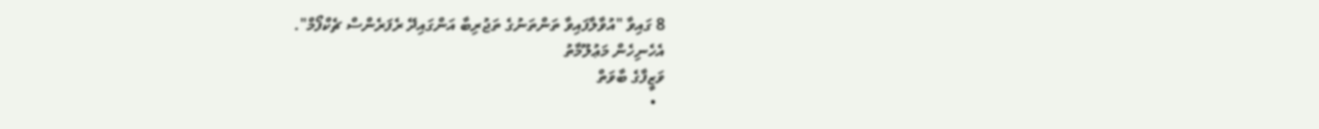8 ގައިވާ "އުވާލާފައިވާ ތަންތަނުގެ ތަޖުރިބާ އަންގައިދޭ ރެފަރެންސް ޗެކްފޯމް".
އެހެނިހެން މަޢުލޫމާތު
ވަޒީފާގެ ބާވަތް
  •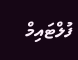ފުލްޓައިމް